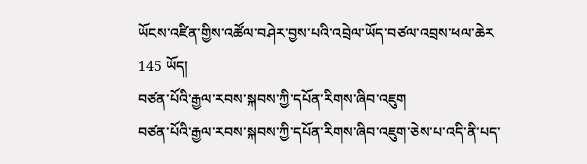ཡོངས་འཛིན་གྱིས་འཚོལ་བཤེར་བྱས་པའི་འབྲེལ་ཡོད་བཙལ་འབྲས་ཕལ་ཆེར 145 ཡོད།
བཙན་པོའི་རྒྱལ་རབས་སྐབས་ཀྱི་དཔོན་རིགས་ཞིབ་འཇུག
བཙན་པོའི་རྒྱལ་རབས་སྐབས་ཀྱི་དཔོན་རིགས་ཞིབ་འཇུག་ཅེས་པ་འདི་ནི་པད་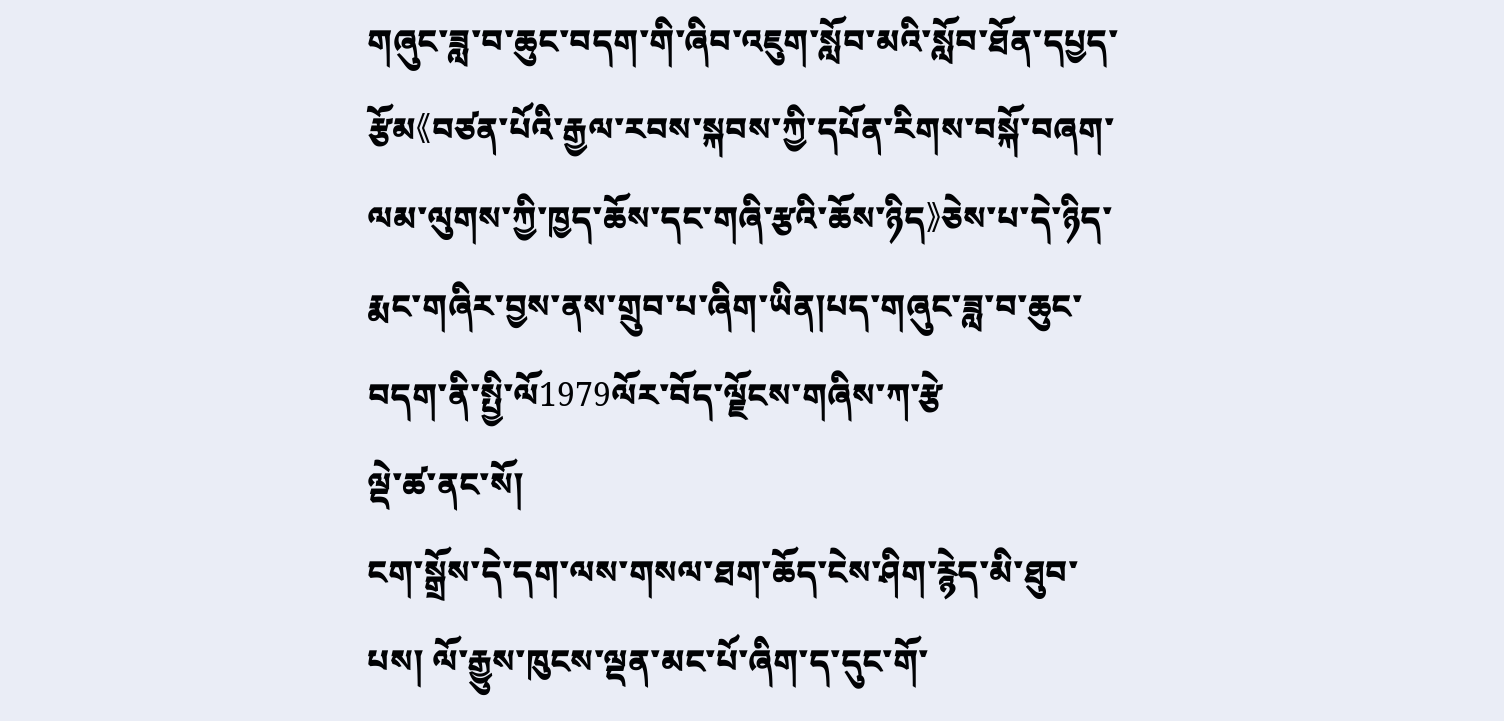གཞུང་ཟླ་བ་ཆུང་བདག་གི་ཞིབ་འཇུག་སློབ་མའི་སློབ་ཐོན་དཔྱད་རྩོམ《བཙན་པོའི་རྒྱལ་རབས་སྐབས་ཀྱི་དཔོན་རིགས་བསྐོ་བཞག་ལམ་ལུགས་ཀྱི་ཁྱད་ཆོས་དང་གཞི་རྩའི་ཆོས་ཉིད》ཅེས་པ་དེ་ཉིད་རྨང་གཞིར་བྱས་ནས་གྲུབ་པ་ཞིག་ཡིན།པད་གཞུང་ཟླ་བ་ཆུང་བདག་ནི་སྤྱི་ལོ1979ལོར་བོད་ལྗོངས་གཞིས་ཀ་རྩེ
ལྡེ་ཚ་ནང་སོ།
ངག་སྒྲོས་དེ་དག་ལས་གསལ་ཐག་ཆོད་ངེས་ཤིག་རྙེད་མི་ཐུབ་པས། ལོ་རྒྱུས་ཁུངས་ལྡན་མང་པོ་ཞིག་ད་དུང་གོ་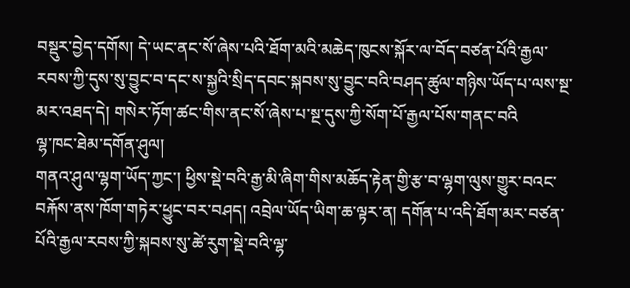བསྡུར་བྱེད་དགོས། དེ་ཡང་ནང་སོ་ཞེས་པའི་ཐོག་མའི་མཆེད་ཁུངས་སྐོར་ལ་བོད་བཙན་པོའི་རྒྱལ་རབས་ཀྱི་དུས་སུ་བྱུང་བ་དང་ས་སྐྱའི་སྲིད་དབང་སྐབས་སུ་བྱུང་བའི་བཤད་ཚུལ་གཉིས་ཡོད་པ་ལས་སྔ་མར་འཐད་དེ། གསེར་ཏོག་ཚང་གིས་ནང་སོ་ཞེས་པ་སྔ་དུས་ཀྱི་སོག་པོ་རྒྱལ་པོས་གནང་བའི
ལྷ་ཁང་ཐེམ་དགོན་ཤུལ།
གནའ་ཤུལ་ལྷག་ཡོད་ཀྱང་། ཕྱིས་སྡེ་བའི་རྒྱ་མི་ཞིག་གིས་མཆོད་རྟེན་གྱི་རྩ་བ་ལྷག་ལུས་གྱུར་བའང་བརྐོས་ནས་ཁོག་གཏེར་ཕྱུང་བར་བཤད། འབྲེལ་ཡོད་ཡིག་ཆ་ལྟར་ན། དགོན་པ་འདི་ཐོག་མར་བཙན་པོའི་རྒྱལ་རབས་ཀྱི་སྐབས་སུ་ཚེ་རུག་སྡེ་བའི་ལྷ་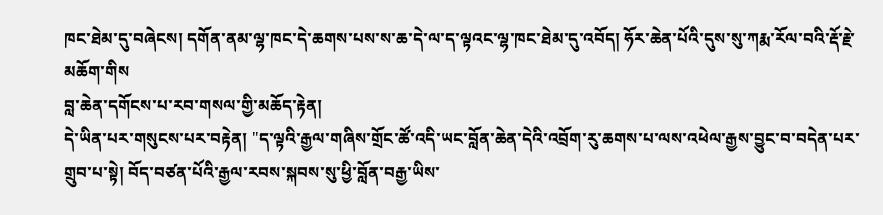ཁང་ཐེམ་དུ་བཞེངས། དགོན་ནམ་ལྷ་ཁང་དེ་ཆགས་པས་ས་ཆ་དེ་ལ་ད་ལྟའང་ལྷ་ཁང་ཐེམ་དུ་འབོད། ཧོར་ཆེན་པོའི་དུས་སུ་ཀརྨ་རོལ་བའི་རྡོ་རྗེ་མཆོག་གིས
བླ་ཆེན་དགོངས་པ་རབ་གསལ་གྱི་མཆོད་རྟེན།
དེ་ཡིན་པར་གསུངས་པར་བརྟེན། "ད་ལྟའི་རྒྱལ་གཞིས་གྲོང་ཚོ་འདི་ཡང་བློན་ཆེན་དེའི་འབྲོག་རུ་ཆགས་པ་ལས་འཕེལ་རྒྱས་བྱུང་བ་བདེན་པར་གྲུབ་པ་སྟེ། བོད་བཙན་པོའི་རྒྱལ་རབས་སྐབས་སུ་ཕྱི་བློན་བརྒྱ་ཡིས་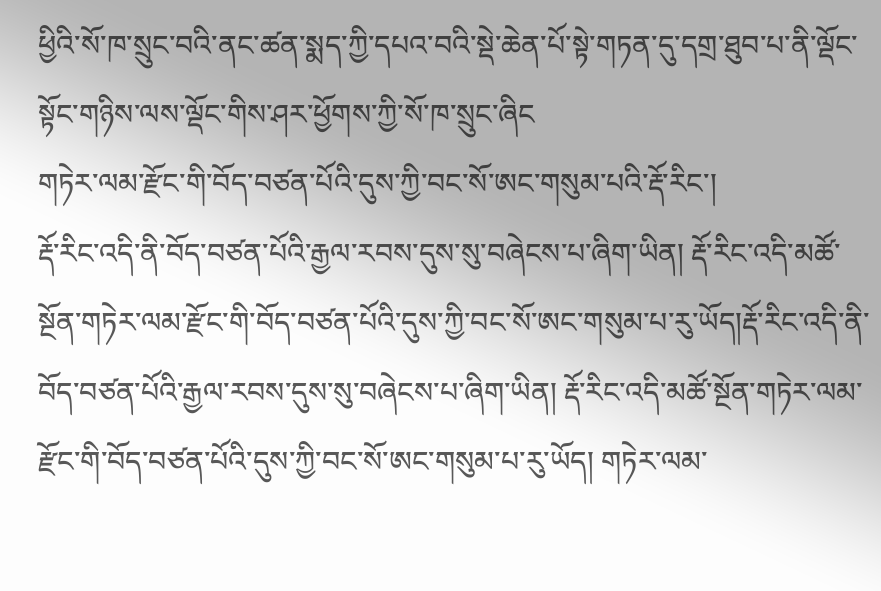ཕྱིའི་སོ་ཁ་སྲུང་བའི་ནང་ཚན་སྨད་ཀྱི་དཔའ་བའི་སྡེ་ཆེན་པོ་སྟེ་གཏན་དུ་དགྲ་ཐུབ་པ་ནི་ལྡོང་སྟོང་གཉིས་ལས་ལྡོང་གིས་ཤར་ཕྱོགས་ཀྱི་སོ་ཁ་སྲུང་ཞིང
གཏེར་ལམ་རྫོང་གི་བོད་བཙན་པོའི་དུས་ཀྱི་བང་སོ་ཨང་གསུམ་པའི་རྡོ་རིང་།
རྡོ་རིང་འདི་ནི་བོད་བཙན་པོའི་རྒྱལ་རབས་དུས་སུ་བཞེངས་པ་ཞིག་ཡིན། རྡོ་རིང་འདི་མཚོ་སྔོན་གཏེར་ལམ་རྫོང་གི་བོད་བཙན་པོའི་དུས་ཀྱི་བང་སོ་ཨང་གསུམ་པ་རུ་ཡོད།རྡོ་རིང་འདི་ནི་བོད་བཙན་པོའི་རྒྱལ་རབས་དུས་སུ་བཞེངས་པ་ཞིག་ཡིན། རྡོ་རིང་འདི་མཚོ་སྔོན་གཏེར་ལམ་རྫོང་གི་བོད་བཙན་པོའི་དུས་ཀྱི་བང་སོ་ཨང་གསུམ་པ་རུ་ཡོད། གཏེར་ལམ་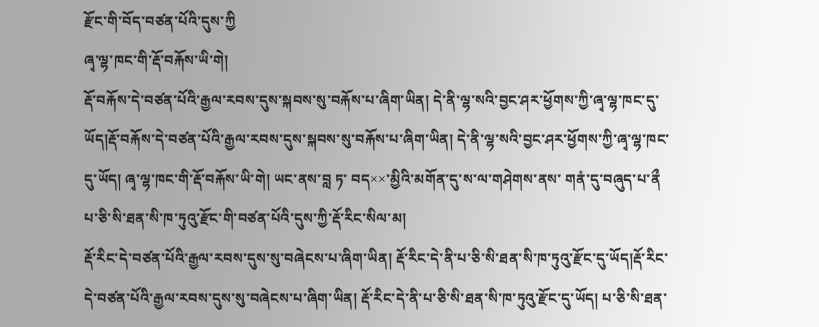རྫོང་གི་བོད་བཙན་པོའི་དུས་ཀྱི
ཞྭ་ལྷ་ཁང་གི་རྡོ་བརྐོས་ཡི་གེ།
རྡོ་བརྐོས་དེ་བཙན་པོའི་རྒྱལ་རབས་དུས་སྐབས་སུ་བརྐོས་པ་ཞིག་ཡིན། དེ་ནི་ལྷ་སའི་བྱང་ཤར་ཕྱོགས་ཀྱི་ཞྭ་ལྷ་ཁང་དུ་ཡོད།རྡོ་བརྐོས་དེ་བཙན་པོའི་རྒྱལ་རབས་དུས་སྐབས་སུ་བརྐོས་པ་ཞིག་ཡིན། དེ་ནི་ལྷ་སའི་བྱང་ཤར་ཕྱོགས་ཀྱི་ཞྭ་ལྷ་ཁང་དུ་ཡོད། ཞྭ་ལྷ་ཁང་གི་རྡོ་བརྐོས་ཡི་གེ། ཡང་ནས་བླ ཏ་ བད××་མྱིའི་མགོན་དུ་ས་ལ་གཤེགས་ནས་ གནཾ་དུ་བཞུད་པ་ནྀ
པ་ཅི་སི་ཐན་སི་ཁ་ཏུའུ་རྫོང་གི་བཙན་པོའི་དུས་ཀྱི་རྡོ་རིང་སིལ་མ།
རྡོ་རིང་དེ་བཙན་པོའི་རྒྱལ་རབས་དུས་སུ་བཞེངས་པ་ཞིག་ཡིན། རྡོ་རིང་དེ་ནི་པ་ཅི་སི་ཐན་སི་ཁ་ཏུའུ་རྫོང་དུ་ཡོད།རྡོ་རིང་དེ་བཙན་པོའི་རྒྱལ་རབས་དུས་སུ་བཞེངས་པ་ཞིག་ཡིན། རྡོ་རིང་དེ་ནི་པ་ཅི་སི་ཐན་སི་ཁ་ཏུའུ་རྫོང་དུ་ཡོད། པ་ཅི་སི་ཐན་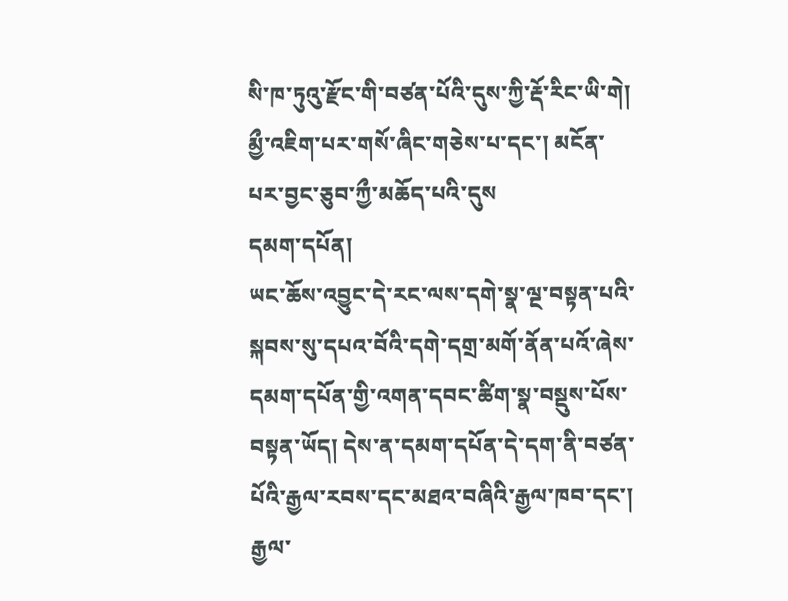སི་ཁ་ཏུའུ་རྫོང་གི་བཙན་པོའི་དུས་ཀྱི་རྡོ་རིང་ཡི་གེ། མྱྀ་འཇིག་པར་གསོ་ཞིང་གཅེས་པ་དང་། མངོན་པར་བྱང་ཅུབ་ཀྱྀ་མཆོད་པའི་དུས
དམག་དཔོན།
ཡང་ཆོས་འབྱུང་དེ་རང་ལས་དགེ་སྣ་ལྔ་བསྟན་པའི་སྐབས་སུ་དཔའ་བོའི་དགེ་དགྲ་མགོ་ནོན་པའོ་ཞེས་དམག་དཔོན་གྱི་འགན་དབང་ཚིག་སྣ་བསྡུས་པོས་བསྟན་ཡོད། དེས་ན་དམག་དཔོན་དེ་དག་ནི་བཙན་པོའི་རྒྱལ་རབས་དང་མཐའ་བཞིའི་རྒྱལ་ཁབ་དང་། རྒྱལ་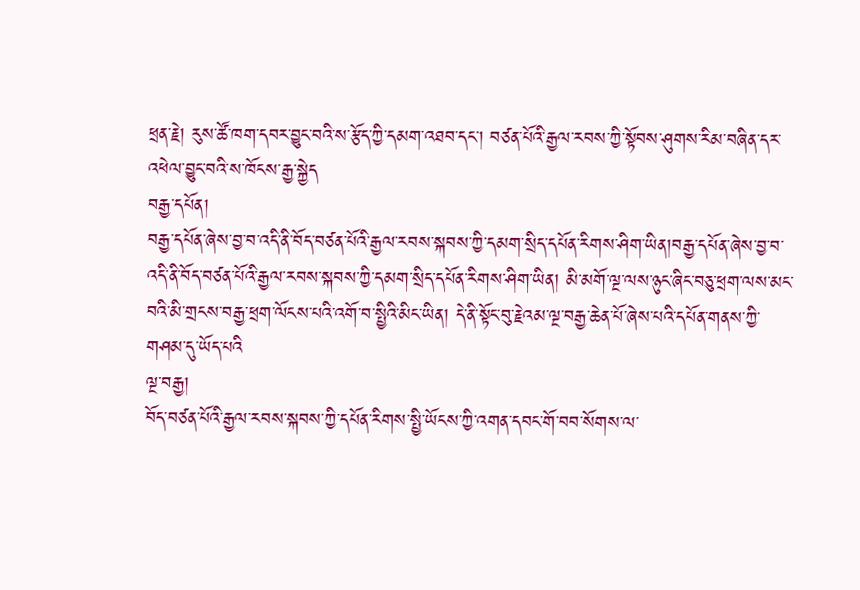ཕྲན་རྗེ། རུས་ཚོ་ཁག་དབར་བྱུང་བའི་ས་རྩོད་ཀྱི་དམག་འཐབ་དང་། བཙན་པོའི་རྒྱལ་རབས་ཀྱི་སྟོབས་ཤུགས་རིམ་བཞིན་དར་འཕེལ་བྱུང་བའི་ས་ཁོངས་རྒྱ་སྐྱེད
བརྒྱ་དཔོན།
བརྒྱ་དཔོན་ཞེས་བྱ་བ་འདི་ནི་བོད་བཙན་པོའི་རྒྱལ་རབས་སྐབས་ཀྱི་དམག་སྲིད་དཔོན་རིགས་ཤིག་ཡིན།བརྒྱ་དཔོན་ཞེས་བྱ་བ་འདི་ནི་བོད་བཙན་པོའི་རྒྱལ་རབས་སྐབས་ཀྱི་དམག་སྲིད་དཔོན་རིགས་ཤིག་ཡིན། མི་མགོ་ལྔ་ལས་ཉུང་ཞིང་བཅུ་ཕྲག་ལས་མང་བའི་མི་གྲངས་བརྒྱ་ཕྲག་ལོངས་པའི་འགོ་བ་སྤྱིའི་མིང་ཡིན། དེ་ནི་སྟོང་བུ་རྗེའམ་ལྔ་བརྒྱ་ཆེན་པོ་ཞེས་པའི་དཔོན་གནས་ཀྱི་གཤམ་དུ་ཡོད་པའི
ལྔ་བརྒྱ།
བོད་བཙན་པོའི་རྒྱལ་རབས་སྐབས་ཀྱི་དཔོན་རིགས་སྤྱི་ཡོངས་ཀྱི་འགན་དབང་གོ་བབ་སོགས་ལ་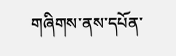གཞིགས་ནས་དཔོན་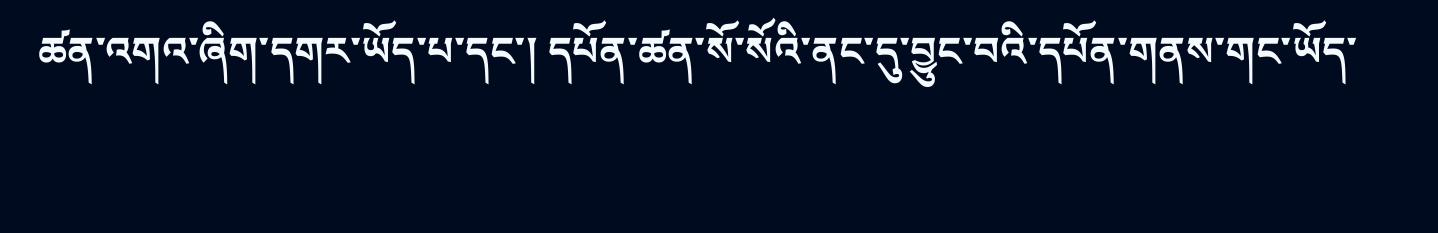ཚན་འགའ་ཞིག་དགར་ཡོད་པ་དང་། དཔོན་ཚན་སོ་སོའི་ནང་དུ་བྱུང་བའི་དཔོན་གནས་གང་ཡོད་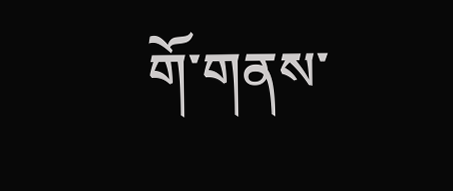གོ་གནས་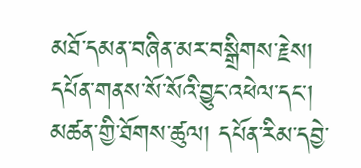མཐོ་དམན་བཞིན་མར་བསྒྲིགས་རྗེས། དཔོན་གནས་སོ་སོའི་བྱུང་འཕེལ་དང་། མཚན་གྱི་ཐོགས་ཚུལ། དཔོན་རིམ་དབྱེ་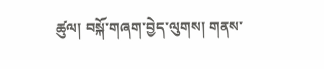ཚུལ། བསྐོ་གཞག་བྱེད་ལུགས། གནས་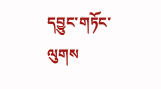དབྱུང་གཏོང་ལུགས